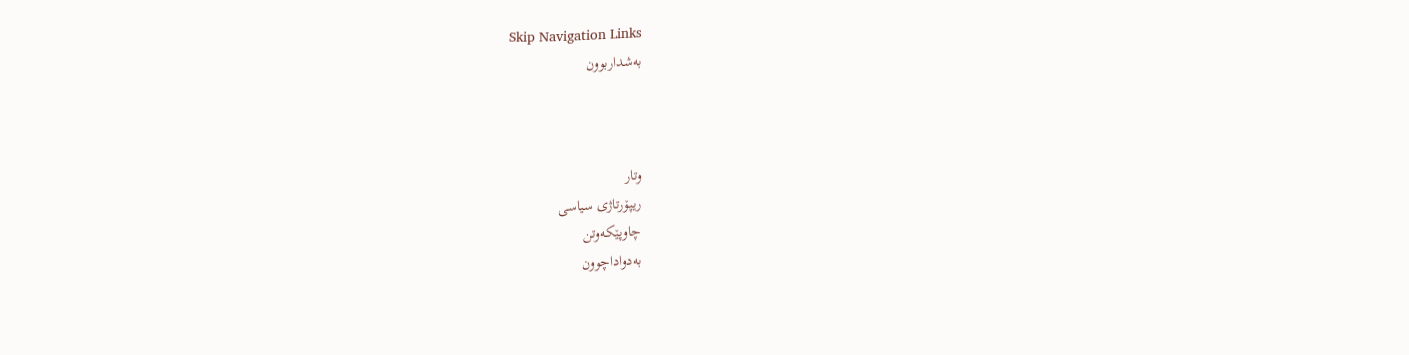Skip Navigation Links
به‌شداربوون



وتار
ریپۆرتاژی سیاسی
چاوپێکه‌وتن
به‌دواداچوون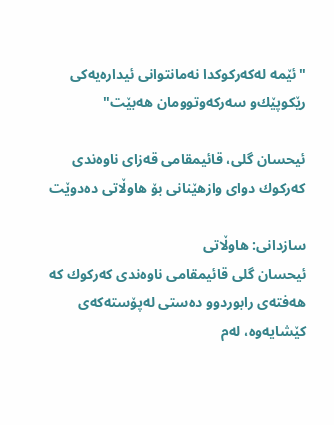"ئێمه‌ له‌كه‌ركوكدا نه‌مانتوانی ئیداره‌یه‌كی‌ رێكوپێك‌و سه‌ركه‌وتوومان هه‌بێت"

ئیحسان گلی‌، قائیمقامی قه‌زای‌ ناوه‌ندی‌ كه‌ركوك دوای‌ وازهێنانی‌ بۆ هاوڵاتی‌ ده‌دوێت

سازدانی: هاوڵاتی
ئیحسان گلی‌ قائیمقامی‌ ناوه‌ندی‌ كه‌ركوك كه‌ هه‌فته‌ی‌ رابوردوو ده‌ستی‌ له‌پۆسته‌كه‌ی‌ كێشایه‌وه‌، له‌م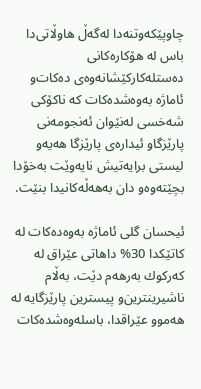چاوپێكه‌وتنه‌دا له‌گه‌ڵ هاوڵاتی‌دا باس له‌ هۆكاره‌كانی‌ ده‌ستله‌كاركێشانه‌وه‌ی‌ ده‌كات‌و ئاماژه‌ به‌وه‌شده‌كات كه‌ ناكۆكی‌ شه‌خسی‌ له‌نێوان ئه‌نجومه‌نی‌ پارێزگا‌و ئیداره‌ی‌ پارێزگا هه‌یه‌‌و لیستی‌ برایه‌تیش نایه‌وێت به‌خۆدا بچێته‌وه‌‌و دان به‌هه‌ڵه‌كانیدا بنێت.

ئیحسان گلی‌ ئاماژه‌ به‌وه‌ده‌كات له‌ كاتێكدا 30% داهاتی‌ عێراق له‌ كه‌ركوك به‌رهه‌م دێت، به‌ڵام ناشیرینترین‌و پیسترین پارێزگایه‌ له‌ هه‌موو عێراقدا، باسله‌وه‌شده‌كات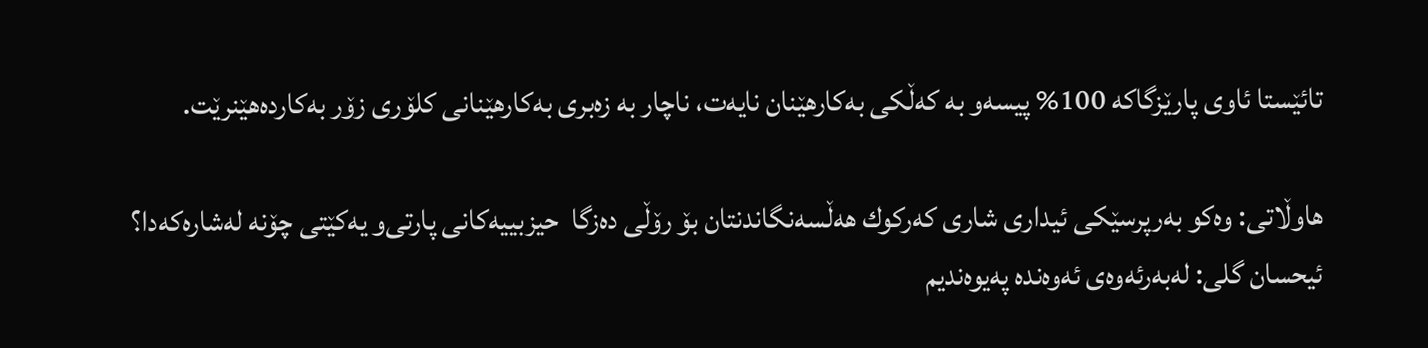تائێستا ئاوی‌ پارێزگاكه‌ 100% پیسه‌‌و به‌ كه‌ڵكی‌ به‌كارهێنان نایه‌ت، ناچار به‌ زه‌بری‌ به‌كارهێنانی‌ كلۆری‌ زۆر به‌كارده‌هێنرێت.

هاوڵاتی‌: وه‌كو به‌رپرسێكی‌ ئیداری‌ شاری‌ كه‌ركوك هه‌ڵسه‌نگاندنتان بۆ رۆڵی‌ ده‌زگا  حیزبییه‌كانی‌ پارتی‌‌و یه‌كێتی‌ چۆنه‌ له‌شاره‌كه‌دا؟
ئیحسان گلی‌: له‌به‌رئه‌وه‌ی‌ ئه‌وه‌نده‌ په‌یوه‌ندیم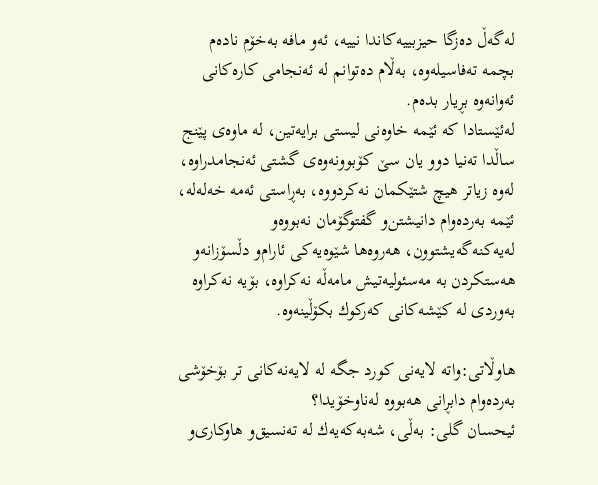له‌گه‌ڵ ده‌زگا حیزبییه‌كاندا نییه‌، ئه‌و مافه‌ به‌خۆم ناده‌م بچمه‌ ته‌فاسیله‌وه‌، به‌ڵام ده‌توانم له‌ ئه‌نجامی‌ كاره‌كانی‌ ئه‌وانه‌وه‌ بڕیار بده‌م.
له‌ئێستادا كه‌ ئێمه‌ خاوه‌نی‌ لیستی‌ برایه‌تین، له‌ ماوه‌ی‌ پێنج ساڵدا ته‌نیا دوو یان سێ كۆبوونه‌وه‌ی‌ گشتی‌ ئه‌نجامدراوه‌، له‌وه‌ زیاتر هیچ شتێكمان نه‌كردووه‌، به‌ڕاستی‌ ئه‌مه‌ خه‌له‌له‌، ئێمه‌ به‌رده‌وام دانیشتن‌و گفتوگۆمان نه‌بووه‌‌و له‌یه‌كنه‌گه‌یشتوون، هه‌روه‌ها شێوه‌یه‌كی‌ ئارام‌و دڵسۆزانه‌‌و هه‌ستكردن به‌ مه‌سئولیه‌تیش مامه‌ڵه‌ نه‌كراوه‌، بۆیه‌ نه‌كراوه‌ به‌وردی‌ له‌ كێشه‌كانی‌ كه‌ركوك بكۆڵینه‌وه‌.

هاوڵاتی‌:واته‌ لایه‌نی‌ كورد جگه‌ له‌ لایه‌نه‌كانی‌ تر بۆخۆشی‌ به‌رده‌وام دابڕانی‌ هه‌بووه‌ له‌ناوخۆیدا؟
ئیحسان گلی‌: به‌ڵی‌، شه‌به‌كه‌یه‌ك له‌ ته‌نسیق‌و هاوكاری‌‌و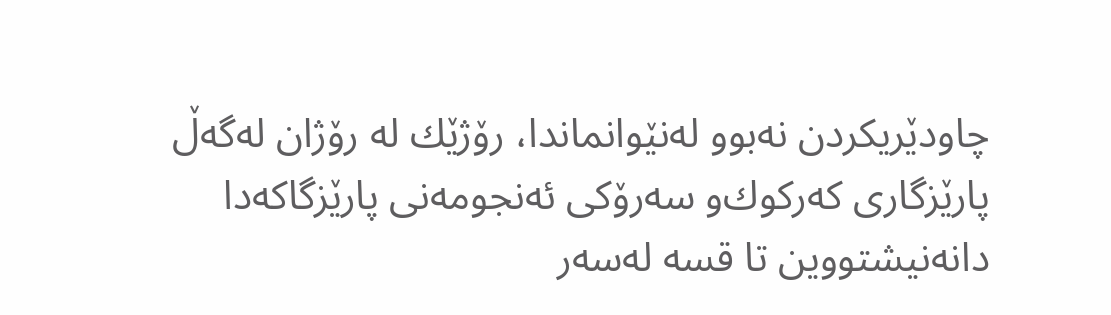چاودێریكردن نه‌بوو له‌نێوانماندا، رۆژێك له‌ رۆژان له‌گه‌ڵ پارێزگاری‌ كه‌ركوك‌و سه‌رۆكی‌ ئه‌نجومه‌نی‌ پارێزگاكه‌دا دانه‌نیشتووین تا قسه‌ له‌سه‌ر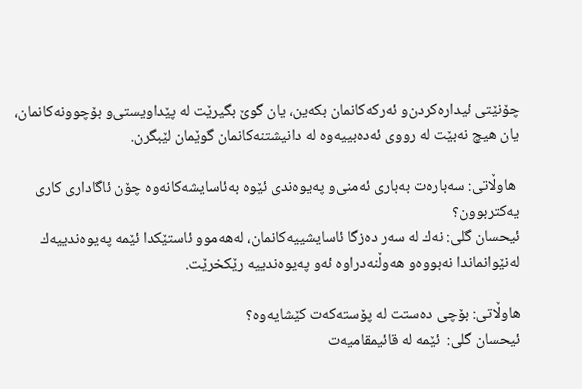چۆنێتی‌ ئیداره‌كردن‌و ئه‌ركه‌كانمان بكه‌ین، یان گوێ بگیرێت له‌ پێداویستی‌و بۆچوونه‌كانمان، یان هیچ نه‌بێت له‌ رووی‌ ئه‌ده‌بییه‌وه‌ له‌ دانیشتنه‌كانمان گوێمان لێبگرن.

 هاوڵاتی‌: سه‌باره‌ت به‌باری‌ ئه‌منی‌‌و په‌یوه‌ندی‌ ئێوه‌ به‌ئاسایشه‌كانه‌وه‌ چۆن ئاگاداری‌ كاری‌ یه‌كتربوون؟
ئیحسان گلی‌: نه‌ك له‌ سه‌ر ده‌زگا ئاسایشییه‌كانمان، له‌هه‌موو ئاستێكدا ئێمه‌ په‌یوه‌ندییه‌ك له‌نێوانماندا نه‌بووه‌‌و هه‌وڵنه‌دراوه‌ ئه‌و په‌یوه‌ندییه‌ رێكخرێت.

هاوڵاتی‌: بۆچی‌ ده‌ستت له‌ پۆسته‌كه‌ت كێشایه‌وه‌؟
ئیحسان گلی‌:  ئێمه‌ له‌ قائیمقامیه‌ت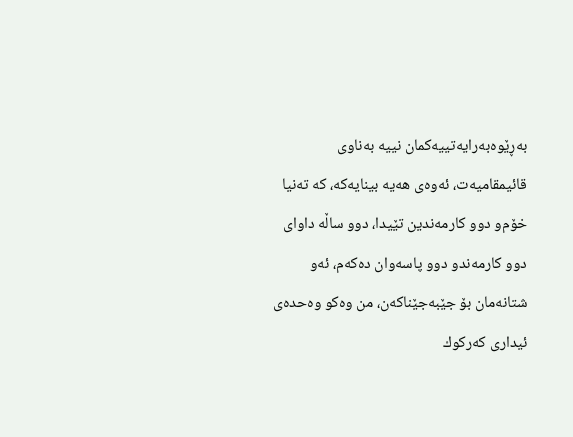به‌ڕێوه‌به‌رایه‌تییه‌كمان نییه‌ به‌ناوی‌ قائیمقامیه‌ت، ئه‌وه‌ی‌ هه‌یه‌ بینایه‌كه‌، كه‌ ته‌نیا خۆم‌و دوو كارمه‌ندین تێیدا، دوو ساڵه‌ داوای‌ دوو كارمه‌ند‌و دوو پاسه‌وان ده‌كه‌م، ئه‌و شتانه‌مان بۆ جێبه‌جێناكه‌ن، من ‌وه‌كو ‌وه‌حده‌ی‌ ئیداری‌ كه‌ركوك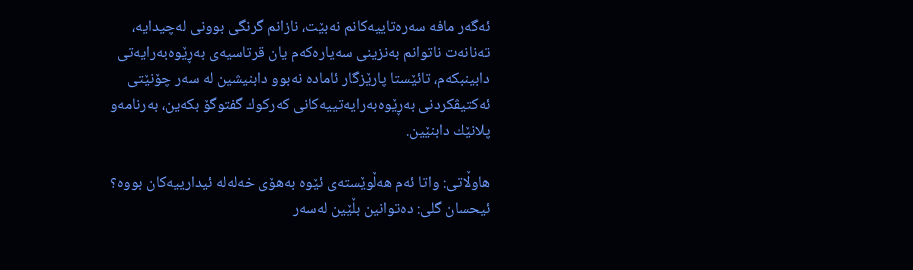ئه‌گه‌ر مافه‌ سه‌ره‌تاییه‌كانم نه‌بێت، نازانم گرنگی بوونی‌ له‌چیدایه‌، ته‌نانه‌ت ناتوانم به‌نزینی‌ سه‌یاره‌كه‌م یان قرتاسیه‌ی‌ به‌ڕێوه‌به‌رایه‌تی‌ دابینبكه‌م، تائێستا پارێزگار ئاماده‌ نه‌بوو دابنیشین له‌ سه‌ر چۆنێتی‌ ئه‌كتیڤكردنی‌ به‌ڕێوه‌به‌رایه‌تییه‌كانی‌ كه‌ركوك گفتوگۆ بكه‌ین، به‌رنامه‌‌و پلانێك دابنێین.

هاوڵاتی‌: واتا ئه‌م هه‌ڵوێسته‌ی‌ ئێوه‌ به‌هۆی‌ خه‌له‌له‌ ئیدارییه‌كان بووه‌؟
ئیحسان گلی‌: ده‌توانین بڵێین له‌سه‌ر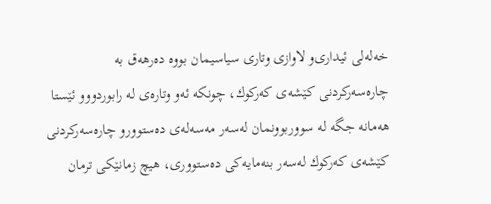خه‌له‌لی‌ ئیداری‌‌و لاوازی‌ ‌وتاری‌ سیاسیمان بووه‌ ده‌رهه‌ق به‌ چاره‌سه‌ركردنی‌ كێشه‌ی‌ كه‌ركوك، چونكه‌ ئه‌و ‌وتاره‌ی‌ له‌ رابوردووو ئێستا هه‌مانه‌ جگه‌ له‌ سووربوونمان له‌سه‌ر مه‌سه‌له‌ی‌ ده‌ستوور‌و چاره‌سه‌ركردنی‌ كێشه‌ی‌ كه‌ركوك له‌سه‌ر بنه‌مایه‌كی‌ ده‌ستووری‌، هیچ زمانێكی‌ ترمان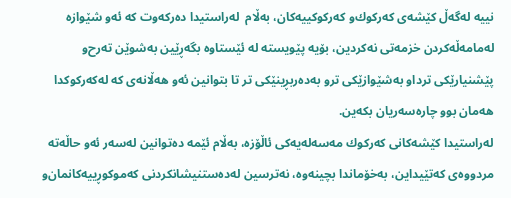نییه‌ له‌گه‌ڵ كێشه‌ی‌ كه‌ركوك‌و كه‌ركوكییه‌كان، به‌ڵام  له‌راستیدا ده‌ركه‌وت كه‌ ئه‌و شێوازه‌ له‌مامه‌ڵه‌كردن خزمه‌تی‌ نه‌كردین، بۆیه‌ پێویسته‌ له‌ ئێستاوه‌ بگه‌ڕێین به‌شوێن ته‌رح‌و پێشنیارێكی‌ تردا‌و به‌شێوازێكی‌ تر‌و به‌ده‌ربڕینێكی‌ تر تا بتوانین ئه‌و هه‌ڵانه‌ی‌ كه‌ له‌كه‌ركوكدا هه‌مان بوو چاره‌سه‌ریان بكه‌ین.
له‌راستیدا كێشه‌كانی‌ كه‌ركوك مه‌سه‌له‌یه‌كی‌ ئاڵۆزه‌، به‌ڵام ئێمه‌ ده‌توانین له‌سه‌ر ئه‌و حاڵه‌ته‌ مردووه‌ی‌ كه‌تێیداین، به‌خۆماندا بچینه‌وه‌، نه‌ترسین له‌ده‌ستنیشانكردنی‌ كه‌موكوڕییه‌كانمان‌و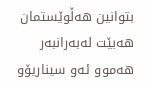بتوانین هه‌ڵوێستمان هه‌بێت له‌به‌رانبه‌ر هه‌موو ئه‌و سیناریۆ‌و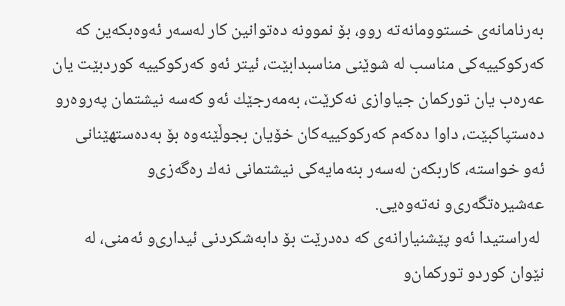به‌رنامانه‌ی‌ خستوومانه‌ته‌ روو، بۆ نموونه‌ ده‌توانین كار له‌سه‌ر ئه‌وه‌بكه‌ین كه‌ كه‌ركوكییه‌كی‌ مناسب له‌ شوێنی‌ مناسبدابێت، ئیتر ئه‌و كه‌ركوكییه‌ كوردبێت یان عه‌ره‌ب یان توركمان جیاوازی‌ نه‌كرێت، به‌مه‌رجێك ئه‌و كه‌سه‌ نیشتمان په‌روه‌ر‌و ده‌ستپاكبێت، داوا ده‌كه‌م كه‌ركوكییه‌كان خۆیان بجوڵێنه‌وه‌ بۆ به‌ده‌ستهێنانی‌ ئه‌و خواسته‌، كاربكه‌ن له‌سه‌ر بنه‌مایه‌كی‌ نیشتمانی‌ نه‌ك ره‌گه‌زی‌‌و عه‌شیره‌تگه‌ری‌‌و نه‌ته‌وه‌یی‌.
 له‌راستیدا ئه‌و پێشنیارانه‌ی‌ كه‌ ده‌درێت بۆ دابه‌شكردنی‌ ئیداری‌‌و ئه‌منی‌، له‌ نێوان كورد‌و توركمان‌و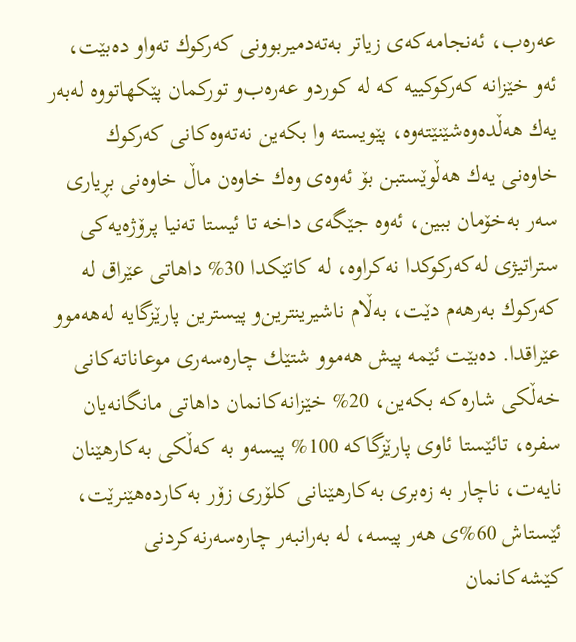عه‌ره‌ب، ئه‌نجامه‌كه‌ی‌ زیاتر به‌ته‌دمیربوونی‌ كه‌ركوك ته‌واو ده‌بێت، ئه‌و خێزانه‌ كه‌ركوكییه‌ كه‌ له‌ كورد‌و عه‌ره‌ب‌و توركمان پێكهاتووه‌ له‌به‌ر یه‌ك هه‌ڵده‌وه‌شێنێته‌وه‌، پێویسته‌ ‌وا بكه‌ین نه‌ته‌وه‌كانی‌ كه‌ركوك خاوه‌نی‌ یه‌ك هه‌ڵوێستبن بۆ ئه‌وه‌ی‌ ‌وه‌ك خاوه‌ن ماڵ خاوه‌نی‌ بڕیاری‌ سه‌ر به‌خۆمان ببین، ئه‌وه‌ جێگه‌ی‌ داخه‌ تا ئیستا ته‌نیا پرۆژه‌یه‌كی‌ ستراتیژی‌ له‌كه‌ركوكدا نه‌كراوه‌، له‌ كاتێكدا 30% داهاتی‌ عێراق له‌ كه‌ركوك به‌رهه‌م دێت، به‌ڵام ناشیرینترین‌و پیسترین پارێزگایه‌ له‌هه‌موو عێراقدا. ده‌بێت ئێمه‌ پیش هه‌موو شتێك چاره‌سه‌ری موعاناته‌كانی‌ خه‌ڵكی‌ شاره‌كه‌ بكه‌ین، 20% خێزانه‌كانمان داهاتی‌ مانگانه‌یان سفره‌، تائێستا ئاوی‌ پارێزگاكه‌ 100% پیسه‌‌و به‌ كه‌ڵكی‌ به‌كارهێنان نایه‌ت، ناچار به‌ زه‌بری‌ به‌كارهێنانی‌ كلۆری‌ زۆر به‌كارده‌هێنرێت، ئێستاش 60%ی‌ هه‌ر پیسه‌، له‌ به‌رانبه‌ر چاره‌سه‌رنه‌كردنی‌ كێشه‌كانمان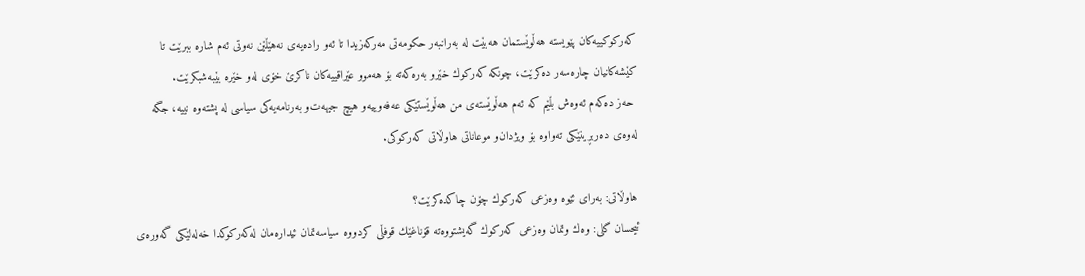كه‌ركوكییه‌كان پێویسته‌ هه‌ڵوێستمان هه‌بێت له‌ به‌رانبه‌ر حكومه‌تی‌ مه‌ركه‌زیدا تا ئه‌و راده‌یه‌ی‌ نه‌هێڵێن نه‌وتی‌ ئه‌م شاره‌ ببرێت تا كێشه‌كانیان چاره‌سه‌ر ده‌كرێت، چونكه‌ كه‌ركوك خێرو به‌ره‌كه‌ته‌ بۆ هه‌موو عێراقییه‌كان ناكرێ‌ خۆی‌ له‌و خێره‌ بێبه‌شبكرێت.
 حه‌ز ده‌كه‌م ئه‌وه‌ش بڵێم كه‌ ئه‌م هه‌ڵوێسته‌ی‌ من هه‌ڵوێستێكی‌ عه‌فه‌وییه‌و هیچ جیهه‌ت‌و به‌رنامه‌یه‌كی‌ سیاسی‌ له‌ پشته‌وه‌ نییه‌، جگه‌ له‌وه‌ی‌ ده‌ربڕینێكی‌ ته‌واوه‌ بۆ ‌ویژدان‌و موعاناتی‌ هاوڵاتی‌ كه‌ركوكی‌.

هاوڵاتی‌: به‌رای‌ ئێوه‌ ‌وه‌زعی‌ كه‌ركوك چۆن چاكده‌كرێت؟
ئیحسان گلی‌: وه‌ك وتمان ‌وه‌زعی‌ كه‌ركوك گه‌یشتووه‌ته‌ قۆناغێك قوفڵی‌ كردووه‌ سیاسه‌تمان ئیداره‌مان له‌كه‌ركوكدا خه‌له‌لێكی‌ گه‌وره‌ی‌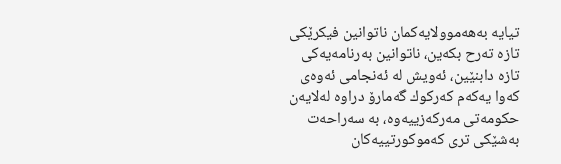تیایه‌ به‌هه‌موولایه‌كمان ناتوانین فیكرێكی‌ تازه‌ ته‌رح بكه‌ین، ناتوانین به‌رنامه‌یه‌كی‌ تازه‌ دابنێین، ئه‌ویش له‌ ئه‌نجامی‌ ئه‌وه‌ی‌ كه‌وا یه‌كه‌م كه‌ركوك گه‌مارۆ دراوه‌ له‌لایه‌ن حكومه‌تی‌ مه‌ركه‌زییه‌وه‌، به‌ سه‌راحه‌ت به‌شێكی‌ تری‌ كه‌موكورتییه‌كان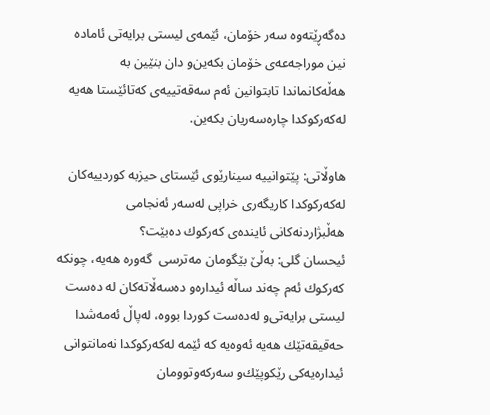ده‌گه‌ڕێته‌وه‌ سه‌ر خۆمان، ئێمه‌ی‌ لیستی‌ برایه‌تی‌ ئاماده‌ نین موراجه‌عه‌ی‌ خۆمان بكه‌ین‌و دان بنێین به‌ هه‌ڵه‌كانماندا تابتوانین ئه‌م سه‌قه‌تییه‌ی‌ كه‌تائێستا هه‌یه‌ له‌كه‌ركوكدا چاره‌سه‌ریان بكه‌ین.

هاوڵاتی‌: پێتوانییه‌ سینارێوی‌ ئێستای‌ حیزبه‌ كوردییه‌كان له‌كه‌ركوكدا كاریگه‌ری‌ خراپی‌ له‌سه‌ر ئه‌نجامی‌ هه‌ڵبژاردنه‌كانی‌ ئاینده‌ی‌ كه‌ركوك ده‌بێت؟
ئیحسان گلی‌: به‌ڵێ‌ بێگومان مه‌ترسی‌  گه‌وره‌ هه‌یه‌، چونكه‌ كه‌ركوك ئه‌م چه‌ند ساڵه‌ ئیداره‌‌و ده‌سه‌ڵاته‌كان له‌ ده‌ست لیستی‌ برایه‌تی‌‌و له‌ده‌ست كوردا بووه‌، له‌پاڵ ئه‌مه‌شدا حه‌قیقه‌تێك هه‌یه‌ ئه‌وه‌یه‌ كه‌ ئێمه‌ له‌كه‌ركوكدا نه‌مانتوانی ئیداره‌یه‌كی‌ رێكوپێك‌و سه‌ركه‌وتوومان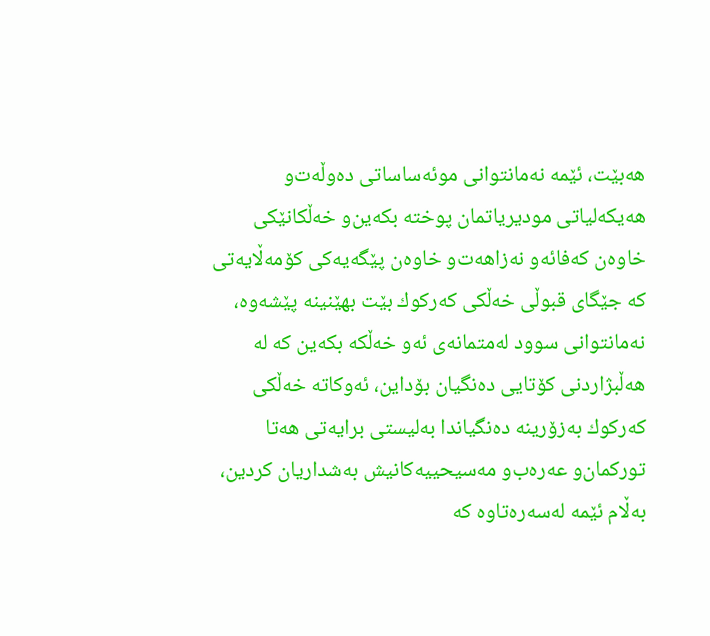هه‌بێت، ئێمه‌ نه‌مانتوانی‌ موئه‌ساساتی‌ ده‌وڵه‌ت‌و هه‌یكه‌لیاتی‌ مودیریاتمان پوخته‌ بكه‌ین‌و خه‌ڵكانێكی‌ خاوه‌ن كه‌فائه‌‌و نه‌زاهه‌ت‌و خاوه‌ن پێگه‌یه‌كی‌ كۆمه‌ڵایه‌تی‌ كه‌ جێگای‌ قبوڵی‌ خه‌ڵكی‌ كه‌ركوك بێت بهێنینه‌ پێشه‌وه‌، نه‌مانتوانی‌ سوود له‌متمانه‌ی‌ ئه‌و خه‌ڵكه‌ بكه‌ین كه‌ له‌ هه‌ڵبژاردنی‌ كۆتایی ده‌نگیان بۆداین، ئه‌وكاته‌ خه‌ڵكی‌ كه‌ركوك به‌زۆرینه‌ ده‌نگیاندا به‌لیستی‌ برایه‌تی‌ هه‌تا توركمان‌و عه‌ره‌ب‌و مه‌سیحییه‌كانیش به‌شداریان كردین، به‌ڵام ئێمه‌ له‌سه‌ره‌تاوه‌ كه‌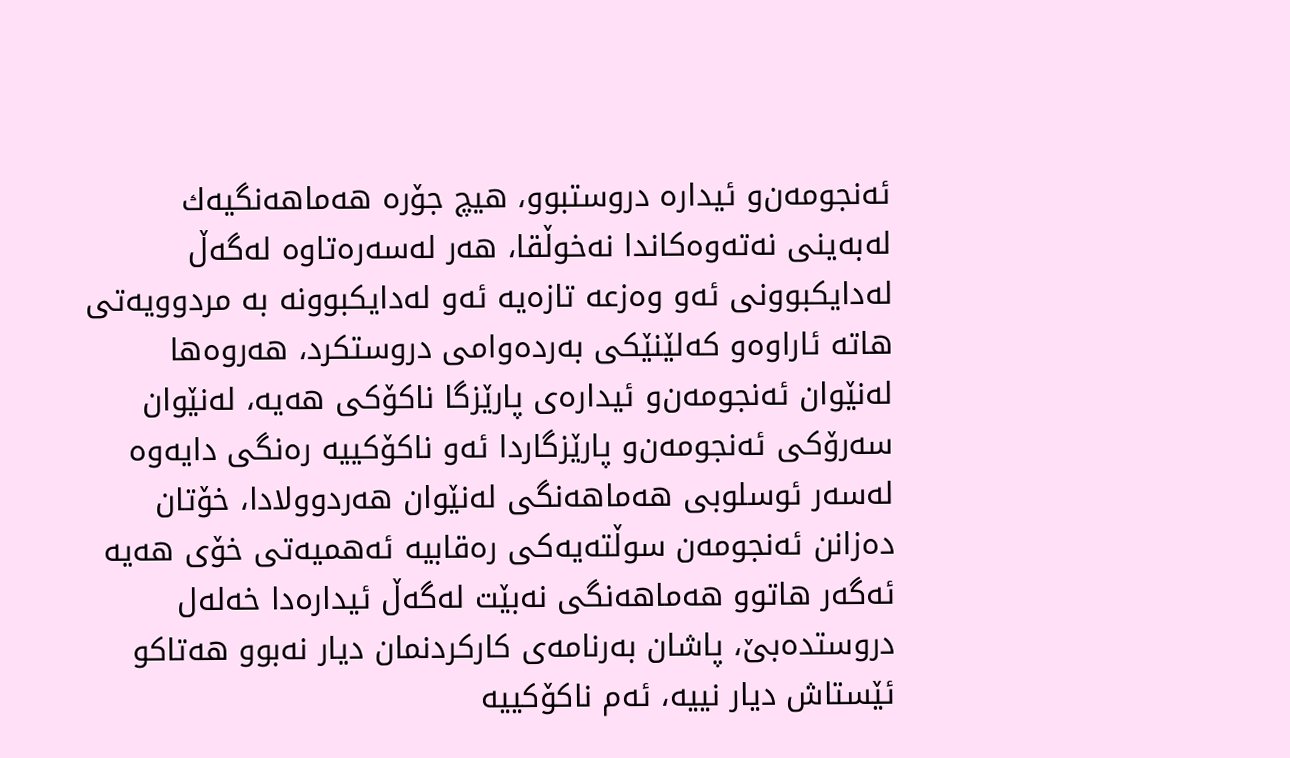ئه‌نجومه‌ن‌و ئیداره‌ دروستبوو، هیچ جۆره‌ هه‌ماهه‌نگیه‌ك له‌به‌ینی‌ نه‌ته‌وه‌كاندا نه‌خوڵقا، هه‌ر له‌سه‌ره‌تاوه‌ له‌گه‌ڵ له‌دایكبوونی‌ ئه‌و ‌وه‌زعه‌ تازه‌یه‌ ئه‌و له‌دایكبوونه‌ به‌ مردوویه‌تی‌ هاته‌ ئاراوه‌و كه‌لێنێكی‌ به‌رده‌وامی‌ دروستكرد، هه‌روه‌ها له‌نێوان ئه‌نجومه‌ن‌و ئیداره‌ی‌ پارێزگا ناكۆكی‌ هه‌یه‌، له‌نێوان سه‌رۆكی‌ ئه‌نجومه‌ن‌و پارێزگاردا ئه‌و ناكۆكییه‌ ره‌نگی‌ دایه‌وه‌ له‌سه‌ر ئوسلوبی‌ هه‌ماهه‌نگی‌ له‌نێوان هه‌ردوولادا، خۆتان ده‌زانن ئه‌نجومه‌ن سوڵته‌یه‌كی‌ ره‌قابیه‌ ئه‌همیه‌تی‌ خۆی‌ هه‌یه‌ ئه‌گه‌ر هاتوو هه‌ماهه‌نگی‌ نه‌بێت له‌گه‌ڵ ئیداره‌دا خه‌له‌ل دروستده‌بێ‌، پاشان به‌رنامه‌ی‌ كاركردنمان دیار نه‌بوو هه‌تاكو ئێستاش دیار نییه‌، ئه‌م ناكۆكییه‌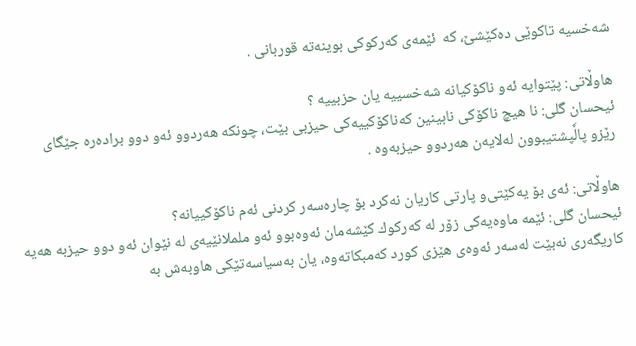شه‌خسیه‌ تاكوێی‌ ده‌كێشێ‌، كه‌  ئێمه‌ی‌ كه‌ركوكی‌ بوینه‌ته‌ قوربانی‌ .

هاوڵاتی‌: پێتوایه‌ ئه‌و ناكۆكیانه‌ شه‌خسییه‌ یان حزبییه‌ ؟
ئیحسان گلی‌: نا هیچ ناكۆكی‌ نابینین كه‌ناكۆكییه‌كی‌ حیزبی‌ بێت، چونكه‌ هه‌ردوو ئه‌و دوو براده‌ره‌ جێگای‌ رێزو پاڵَپشتیبوون له‌لایه‌ن هه‌ردوو حیزبه‌وه‌ .

هاوڵاتی‌: ئه‌ی‌ بۆ یه‌كێتی‌‌و پارتی‌ كاریان نه‌كرد بۆ چاره‌سه‌ر كردنی‌ ئه‌م ناكۆكییانه‌؟
ئیحسان گلی‌: ئێمه‌ ماوه‌یه‌كی‌ زۆر له‌ كه‌ركوك كێشه‌مان ئه‌وه‌بوو ئه‌و ململانێیه‌ی‌ له‌ نێوان ئه‌و دوو حیزبه‌ هه‌یه‌ كاریگه‌ری‌ نه‌بێت له‌سه‌ر ئه‌وه‌ی‌ هێزی‌ كورد كه‌مبكاته‌وه‌، یان به‌سیاسه‌تێكی‌ هاوبه‌ش به‌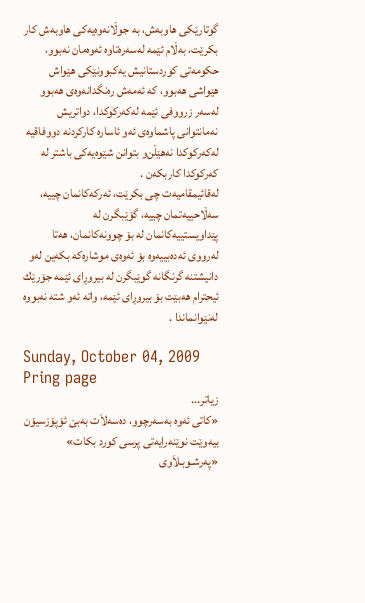گوتارێكی‌ هاوبه‌ش، به‌ جوڵانه‌وه‌یه‌كی‌ هاوبه‌ش كار بكرێت، به‌ڵام ئێمه‌ له‌سه‌ره‌تاوه‌ ئه‌وه‌مان نه‌بوو، حكومه‌تی‌ كوردستانیش یه‌كبوونێكی‌ هێواش هێواشی‌ هه‌بوو، كه‌ ئه‌مه‌ش ره‌نگدانه‌وه‌ی‌ هه‌بوو له‌سه‌ر زرووفی‌ ئێمه‌ له‌كه‌ركوكدا، دواتریش نه‌مانتوانی‌ پاشماوه‌ی ئه‌و ئاساره‌ كاركردنه‌ دووفاقیه‌ له‌كه‌ركوكدا نه‌هێڵن‌و بتوانن شێوه‌یه‌كی‌ باشتر له‌ كه‌ركوكدا كاربكه‌ن .
له‌قائیمقامیه‌ت چی بكرێت، ئه‌ركه‌كانمان چییه‌، سه‌ڵاحییه‌تمان چییه‌، گۆێبگرن له‌ پێداویستییه‌كانمان له‌ بۆ چوونه‌كانمان، هه‌تا له‌رووی‌ ئه‌ده‌بییه‌وه‌ بۆ ئه‌وه‌ی‌ موشاره‌كه‌ بكه‌ین له‌و دانیشتنه‌ گرنگانه‌ گوێبگرن له‌ بیروڕای‌ ئێمه‌ جۆرێك ئیحترام هه‌بێت بۆ بیروڕای‌ ئێمه‌، ‌واته‌ ئه‌و شته‌ نه‌بووه‌ له‌نێوانماندا .

Sunday, October 04, 2009
Pring page
زیاتر...
«كاتی‌ ئه‌وه‌ به‌سه‌رچوو، ده‌سه‌لاَت به‌بێ ئۆپۆزسیۆن بیه‌وێت نوێنه‌رایه‌تی‌ پرسی كورد بكات»
«په‌رشـوبـلاَوی‌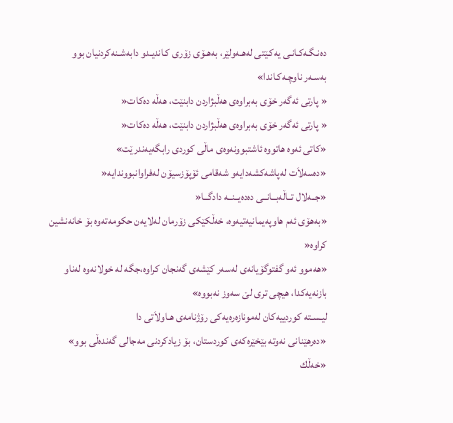ده‌نـگـه‌كـانـی‌ یه‌كـێتی‌ له‌هـه‌ولێر، به‌هـۆی‌ زۆری‌ كـاندیـد‌و دابه‌شـنه‌كردنیان بوو به‌سـه‌ر ناوچـه‌كـاندا»
« پارتی‌ ئه‌گه‌ر خۆی‌ به‌براوه‌ی‌ هه‌ڵبژاردن دابنێت، هه‌ڵه‌ ده‌كات«
« پارتی‌ ئه‌گه‌ر خۆی‌ به‌براوه‌ی‌ هه‌ڵبژاردن دابنێت، هه‌ڵه‌ ده‌كات«
«كاتی‌ ئه‌وه‌ هاتووه‌ ئاشتبوونه‌وه‌ی‌ ماڵی‌ كوردی‌ رابگه‌یه‌ندرێت»
«ده‌سه‌لاَت له‌پاشه‌كشه‌دایه‌‌و شه‌قامی‌ ئۆپۆزسیۆن له‌فراوانبووندایه‌«
«جــه‌لال تــاڵه‌بــانــی‌ ده‌ده‌یــنــه‌ دادگــا«
«به‌هۆی‌ ئه‌م هاوپه‌یمانیه‌تیه‌وه‌، خه‌ڵكێكی‌ زۆرمان له‌لایه‌ن حكومه‌ته‌وه‌ بۆ خانه‌نشین كراوه‌«
«هه‌موو ئه‌و گفتوگۆیانه‌ی‌ له‌سه‌ر كێشه‌ی‌ گه‌نجان كراوه‌،جگه‌ له‌ خولانه‌وه‌ له‌ناو بازنه‌یه‌كدا، هیچی تری‌ لێ‌ سه‌وز نه‌بووه‌»
ليـسـته‌ كورديیه‌كان له‌مونازه‌ره‌یه‌كی‌ رۆژنامه‌ی‌ هـاولاَتی دا
«ده‌رهێنانی‌ نه‌وته‌ بێخێره‌كه‌ی‌ كوردستان، بۆ زیادكردنی‌ مه‌جالی‌ گه‌نده‌ڵی‌ بوو»
«خه‌ڵك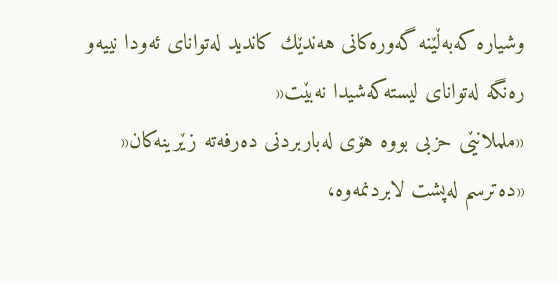وشیاره‌ كه‌به‌ڵێنه‌ گه‌وره‌كانی‌ هه‌ندێك كاندید له‌توانای‌ ئه‌ودا نییه‌و ره‌نگه‌ له‌توانای‌ لیسته‌كه‌شیدا نه‌بێت«
«ململانێی‌ حزبی‌ بووه‌ هۆی‌ له‌باربردنی‌ ده‌رفه‌ته‌ زێرینه‌كان«
«ده‌ترسم له‌پشت لابردنمه‌وه‌،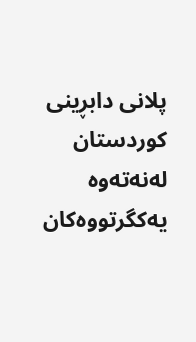پلانی‌ دابڕینی‌ كوردستان له‌نه‌ته‌وه‌ یه‌كگرتووه‌كان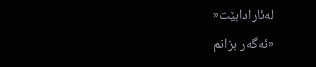له‌ئارادابێت«
«ئه‌گه‌ر بزانم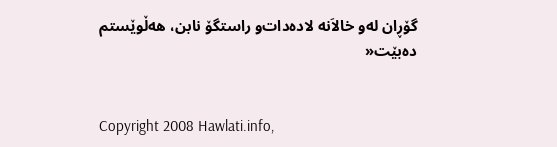گۆڕان له‌و خالاَنه‌ لاده‌دات‌و راستگۆ نابن، هه‌ڵوێستم ده‌بێت«


Copyright 2008 Hawlati.info,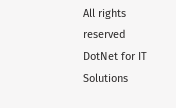All rights reserved
DotNet for IT Solutions